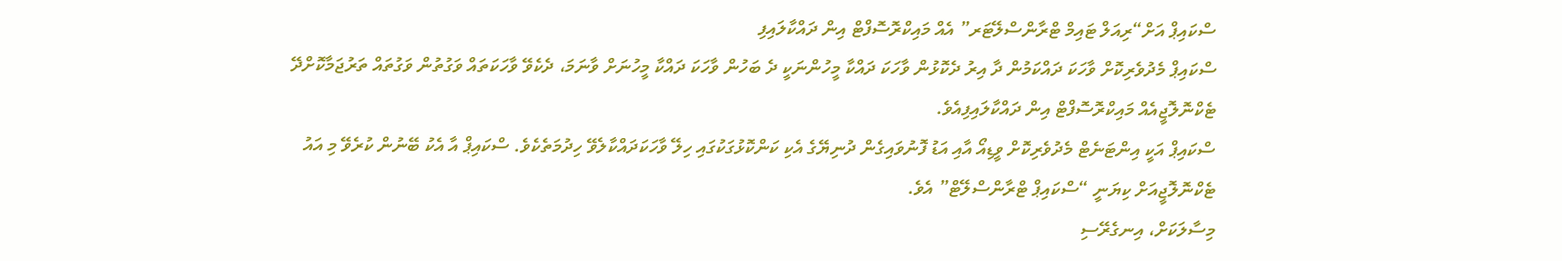ސްކައިޕް އަށް“ރިއަލް ޓައިމް ޓްރާންސްލޭޓަރ” އެއް މައިކްރޮސޮފްޓް އިން ދައްކާލައިފި
ސްކައިޕް މެދުވެރިކޮށް ވާހަކަ ދައްކަމުން ދާ އިރު ދެކޮޅުން ވާހަކަ ދައްކާ މީހުންނަކީ ދެ ބަހުން ވާހަކަ ދައްކާ މީހުނަށް ވާނަމަ، ދެކެވޭ ވާހަކަތައް ވަގުތުން ވަގުތައް ތަރުޖަމާކޮށްދޭ ޓެކްނޮލޮޖީއެއް މައިކްރޮސޮފްޓް އިން ދައްކާލައިފިއެވެ.
ސްކައިޕް އަކީ އިންޓަނެޓް މެދުވެރިކޮށް ވީޑިއޯ އާއި އަޑު ފޮނުވައިގެން ދުނިޔޭގެ އެކި ކަންކޮޅުގަކުގައި ހިލޭ ވާހަކަދައްކާލެވޭ ހިދުމަތެކެވެ. ސްކައިޕް އާ އެކު ބޭނުން ކުރެވޭ މި އައު ޓެކްނޮލޮޖީއަށް ކިޔަނީ “ސްކައިޕް ޓްރާންސްލޭޓް” އެވެ.
މިސާލަކަށް، އިނގެރޭސި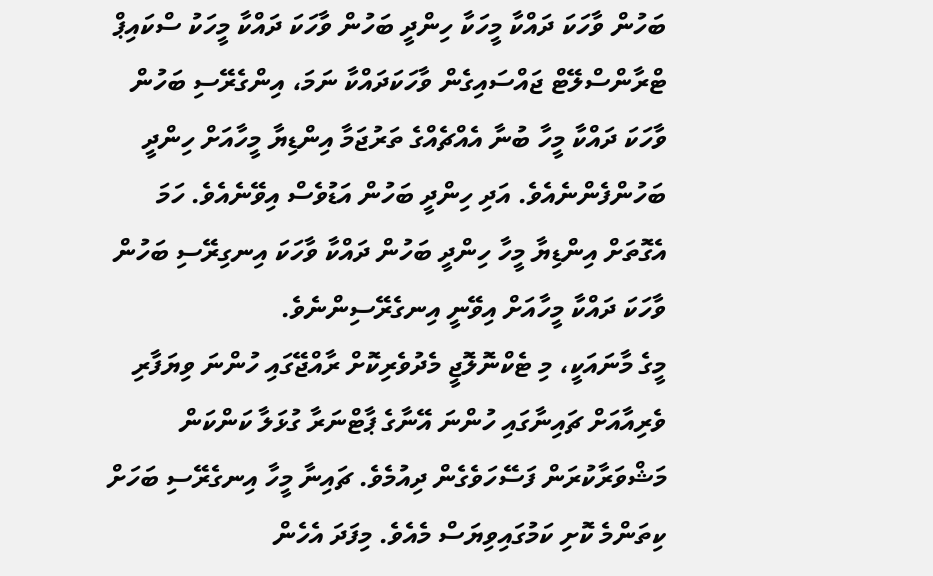ބަހުން ވާހަކަ ދައްކާ މީހަކާ ހިންދީ ބަހުން ވާހަކަ ދައްކާ މީހަކު ސްކައިޕް ޓްރާންސްލޭޓް ޖައްސައިގެން ވާހަކަދައްކާ ނަމަ، އިންގެރޭސި ބަހުން ވާހަކަ ދައްކާ މީހާ ބުނާ އެއްޗެއްގެ ތަރުޖަމާ އިންޑިޔާ މީހާއަށް ހިންދީ ބަހުންފެންނެއެވެ. އަދި ހިންދީ ބަހުން އަޑުވެސް އިވޭނެއެވެ. ހަމަ އެގޮތަށް އިންޑިޔާ މީހާ ހިންދީ ބަހުން ދައްކާ ވާހަކަ އިނގިރޭސި ބަހުން ވާހަކަ ދައްކާ މީހާއަށް އިވޭނީ އިނގެރޭސިންނެވެ.
މީގެ މާނައަކީ، މި ޓެކްނޮލޮޖީ މެދުވެރިކޮށް ރާއްޖޭގައި ހުންނަ ވިޔަފާރި ވެރިއާއަށް ޗައިނާގައި ހުންނަ އޭނާގެ ޕާޓްނަރާ ގުޅަލާ ކަންކަން މަޝްވަރާކުރަން ފަސޭހަވެގެން ދިއުމެވެ. ޗައިނާ މީހާ އިނގެރޭސި ބަހަށް ކިތަންމެ ކޮށި ކަމުގައިވިޔަސް މެއެވެ. މިފަދަ އެހެން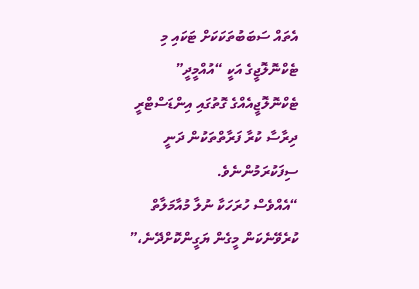އެތައް ސަބަބުތަކަކަށް ޓަކައި މި ޓެކްނޮލޮޖީގެ އަކީ “އުއްމީދީ” ޓެކްނޮލޮޖީއެއްގެ ގޮތުގައި އިންޑަސްޓްރީ ދިރާސާ ކުރާ ފަރާތްތަކުން ދަނީ ސިފަކުރަމުންނެވެ.
“އެއްވެސް ހުރަހަކާ ނުލާ މުއާމަލާތް ކުރެވޭނެކަން މީގެން ޔަގީންކޮށްދޭނެ،”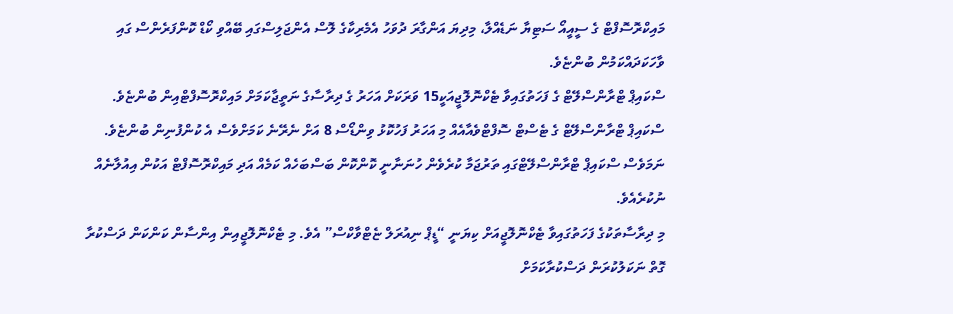މައިކްރޮސޮފްޓް ގެ ސީއީއޯ ސަޓިޔާ ނަޑެއްލާ، މިދިޔަ އަންގާރަ ދުވަހު އެމެރިކާގެ ލޮސް އެންޖަލިސްގައި ބޭއްވި ކޯޑް ކޮންފަރެންސް ގައި ވާހަކަދައްކަމުން ބުންޏެވެ.
ސްކައިޕް ޓްރާންސްލޭޓް ގެ ފަހަތުގައިވާ ޓެކްނޮލޮޖީއަކީ15 ވަރަކަށް އަހަރު ގެ ދިރާސާގެ ނަތީޖާކަމަށް މައިކްރޮސޮފްޓްއިން ބުންޏެވެ. ސްކައިޕް ޓްރާންސްލޭޓް ގެ ޓެސްޓް ސޮފްޓްވެއާއެއް މި އަހަރު ފަހުކޮޅު ވިންޑޯސް 8 އަށް ނެރޭނެ ކަމަށްވެސް އެ ކުންފުނިން ބުންޏެވެ. ނަމަވެސް ސްކައިޕް ޓްރާންސްލޭޓްގައި ތަރުޖަމާ ކުރެވެން ހުނަނާނީ ކޮންކޮން ބަސްބަހެއް ކަމެއް އަދި މައިކްރޮސޮފްޓް އަކުން އިއުލާނެއް ނުކުރެއެވެ.
މި ދިރާސާތަކުގެ ފަހަތުގައިވާ ޓެކްނޮލޮޖީއަށް ކިޔަނީ “ޑީޕް ނިއުރަލް ޏެޓްވާކްސް” އެވެ. މި ޓެކްނޮލޮޖީއިން އިންސާން ކަންކަން ދަސްކުރާ ގޮތް ނަކަލުކުރަން ދަސްކުރާކަމަށް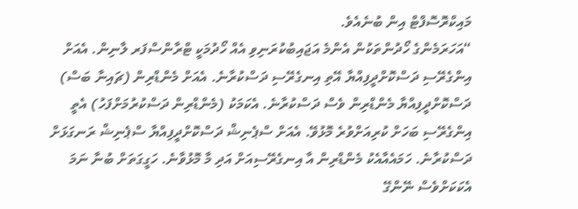މައިކްރޮސޮފްޓް އިން ބުނެއެވެ.
“އަހަރަމެންގެ ހޯދުންތަކުން އެންމެ އަޖައިބުކުރަނިވި އެއް ހޯދުމަކީ ޓްރާންސްފަރ ލާނިން. އެއަށް އިންގެރޭސި ދަސްކޮށްދީފިއްޔާ އޭތި އިނގެރޭސި ދަސްކުރާނެ. އެއަށް މެންޑްރިން (ޗައިނާ ބަސް) ދަސްކޮށްދީފިއްޔާ މެންޑްރިން ވެސް ދަސްކުރާނެ. އެކަމަކު (މެންޑްރިން ދަސްކުރުމަށްފަހު) އެތީ އިންގެރޭސި ބަހަށް ކުރިއަށްވުރެ މޮޅުވޭ. އެއަށް ސްޕެނިޝް ދަސްކޮށްދީފިއްޔާ ސްޕެނިޝް ރަނގަޅަށް ދަސްކުރާނެ. ހަމައެއާއެކު މެންޑްރިން އާ އިނގެރޭސިއަށް އަދި މާ މޮޅުވާނެ. ހަގީގަތަށް ބުނާ ނަމަ އެކަކަށްވެސް ނޭންގޭ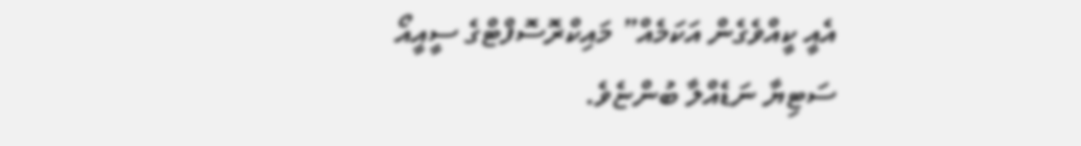އެއީ ކީއްވެގެން އަކަމެއް” މައިކްރޮސޮފްޓްގެ ސީއީއޯ ސަޓިޔާ ނަޑެއްލާ ބުންޏެވެ.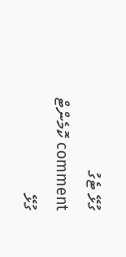ގުޅޭ ޓެގު
comment ކޮމެންޓް
ގުޅޭ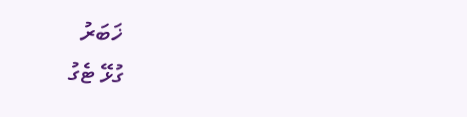ޚަބަރު
ގުޅޭ ޓެގު